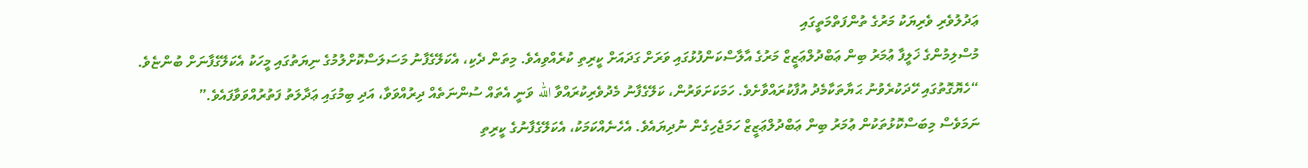ޢަދުލުވެރި ވެރިޔަކު މަރުގެ ތުންފަތްމަތީގައި
މުސްލިމުންގެ ޚަލީފާ ޢުމަރު ބިން ޢަބްދުލްޢަޒީޒް މަރުގެ އާލާސްކަންފުޅުގައި ވަރަށް ގަދައަށް ކީރިތި ކުރެއްވިއެވެ. މިތަން ދެކި، އެކަލޭގެފާނު މަސަލަސްކޮށްލުމުގެ ނިޔަތުގައި މީހަކު އެކަލޭގެފާނަށް ބުންޏެވެ.
“ހެޔޮގޮތުގައި ހޭދަކުރެވުނު ޙަޔާތަކާމެދު އުފާކުރައްވާށެވެ. ހަމަކަށަވަރުން، ކަލޭގެފާނު މެދުވެރިކުރައްވާ الله ވަނީ އެތައް ސުންނަތެއް ދިރުއްވަވާ، އަދި ބިމުގައި ޢަދާލަތު ފަތުރުއްވަވާފައެވެ.”
ނަމަވެސް މިބަސްކޮޅުތަކުން ޢުމަރު ބިން ޢަބްދުލްޢަޒީޒް ހަމަޖެހިގެން ނުދިޔައެވެ. އެހެނެއްކަމަކު، އެކަލޭގެފާނުގެ ކީރިތި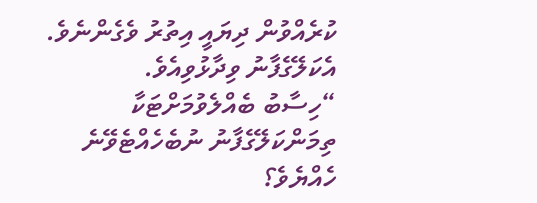ކުރެއްވުން ދިޔައީ އިތުރު ވެގެންނެވެ.
އެކަލޭގެފާނު ވިދާޅުވިއެވެ.
“ހިސާބު ބެއްލެވުމަށްޓަކާ ތިމަންކަލޭގެފާނު ނުބެހެއްޓެވޭނެ ހެއްޔެވެ؟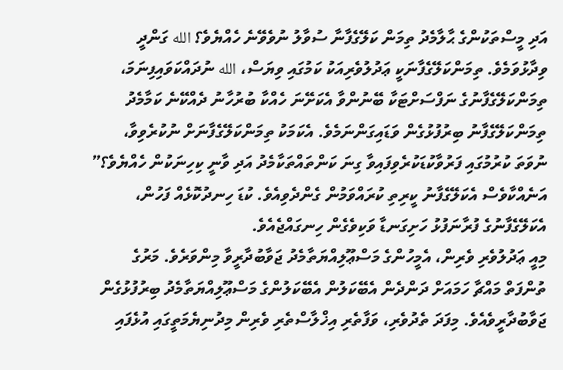އަދި މީސްތަކުންގެ ޙާލާމެދު ތިމަން ކަލޭގެފާނާ ސުވާލު ނުވެވޭނެ ހެއްޔެވެ؟ الله ގަންދީ ވިދާޅުވަމެވެ. ތިމަންކަލޭގެފާނަކީ ޢަދުލުވެރިއަކު ކަމުގައި ވިޔަސް، الله ނުދައްކަވައިފިނަމަ، ތިމަންކަލޭގެފާނުގެ ނަފްސަށްޓަކާ ބޭނުންވާ އެކަށޭނަ ހެއްކާ ބުރުހާނު ދެއްކޭނެ ކަމާމެދު ތިމަންކަލޭގެފާނު ބިރުފުޅުގެން ވަޑައިގަންނަމެވެ. އެކަމަކު ތިމަންކަލޭގެފާނަށް ނުކުރެވިވާ، ނުވަތަ ކުރުމުގައި ފަރުވާކުޑަކުރެވިފައިވާ ގިނަ ކަންތައްތަކާމެދު އަދި ވާނީ ކިހިނަކުން ހެއްޔެވެ؟”
އަނެއްކާވެސް އެކަލޭގެފާނު ކީރިތި ކުރައްވަމުން ގެންދެވިއެވެ. ކުޑަ ހިނދުކޮޅެއް ފަހުން، އެކަލޭގެފާނުގެ ފުރާނަފުޅު ހަށިގަނޑާ ވަކިވެގެން ހިނގައްޖެއެވެ.
މިއީ ޢަދުލުވެރި ވެރިން، އެމީހުންގެ މަސްޢޫލިއްޔަތާމެދު ޖަވާބުދާރީވާ މިންވަރެވެ. މަރުގެ ތުންފަތް މައްޗާ ހަމައަށް ދަންދެން އެބޭކަލުން އެބޭކަލުންގެ މަސްޢޫލިއްޔަތާމެދު ބިރުފުޅުގެން ޖަވާބުދާރީވެއެވެ. މިފަދަ ތެދުވެރި، ވަފާތެރި އިޚްލާސްތެރި ވެރިން މިދުނިޔެމަތީގައި އުޅެފައި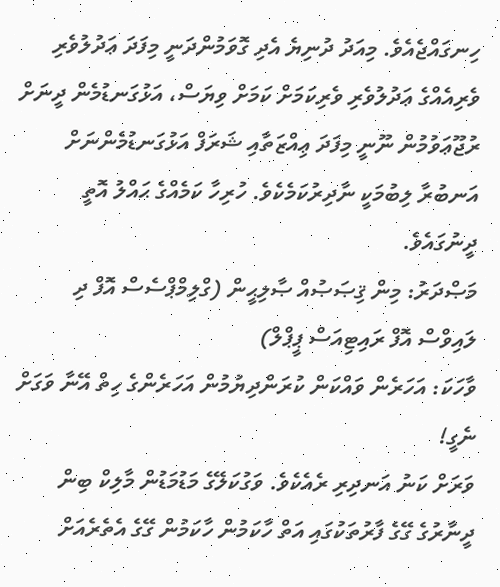ހިނގައްޖެއެވެ. މިއަދު ދުނިޔެ އެދި ގޮވަމުންދަނީ މިފަދަ ޢަދުލުވެރި ވެރިއެއްގެ ޢަދުލުވެރި ވެރިކަމަށް ކަމަށް ވިޔަސް، އަޅުގަނޑުމެން ދީނަށް ރުޖޫޢަވުމުން ނޫނީ މިފަދަ ޢިއްޒަތާއި ޝަރަފް އަޅުގަނޑުމެންނަށް އަނބުރާ ލިބުމަކީ ނާދިރުކަމެކެވެ. ހުރިހާ ކަމެއްގެ ޙައްލު އޮތީ ދީނުގައެވެ.
މަޞްދަރު: މިން ޤިޞަޞުއް ޞާލިޙީން (ގްލިމްޕްސެސް އޮފް ދި ލައިވްސް އޮފް ރައިޓިއަސް ޕީޕްލް)
ވާހަކަ: އަހަރެން ވައްކަން ކުރަންދިޔުމުން އަހަރެންގެ ހިތް އޭނާ ވަގަށް ނެގީ!
ވަރަށް ކަނު އަނދިރި ރެއެކެވެ. ވަގުކަލޭގެ މަޑުމަޑުން މާލިކް ބިން ދީނާރުގެ ގޭގެ ފާރުތަކުގައި އަތް ހާކަމުން ހާކަމުން ގޭގެ އެތެރެއަށް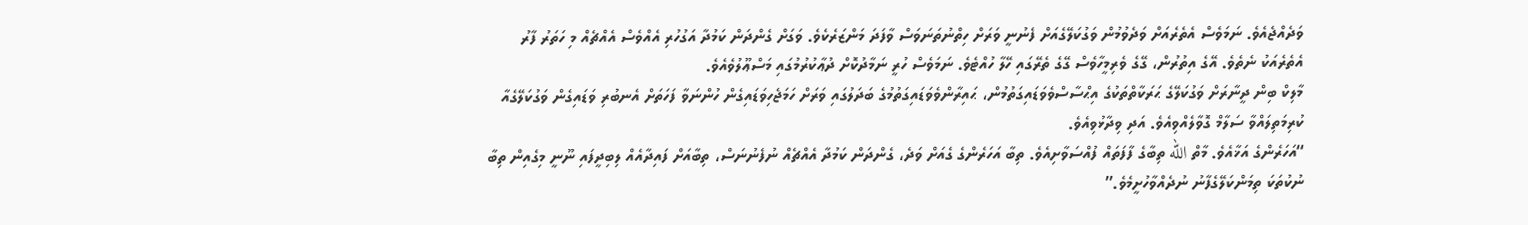ވަދެއްޖެއެވެ. ނަމަވެސް އެތެރެއަށް ވަދެވުމުން ވަގުކަލޭގެއަށް ފެނުނީ ވަރަށް ހިތްނުތަނަވަސް ވާފަދަ މަންޒަރެކެވެ. ވަގަށް ގެންދަން ކަމުދާ އަގުހުރި އެއްވެސް އެއްޗެއް މި ހަތަރު ފާރު އެތެރެއަކު ނެތެވެ. އޭގެ އިތުރުން، ގޭގެ ވެރިމީހާވެސް ގޭގެ ތެރޭގައި ހޭލާ ހުއްޓެވެ. ނަމަވެސް ހުރީ ނަމާދުކޮށް ދުޢާކުރުމުގައި މަސްޢޫލުވެއެވެ.
މާލިކް ބިން ދީނާރަށް ވަގުކަލޭގެ ޙަރަކާތްތަކުގެ އިޙްސާސްވެވަޑައިގަތުމުން، ޙައިރާންވެވަޑައިގަތުމުގެ ބަދަލުގައި ވަރަށް ހަމަޖެހިވަޑައިގެން ހުންނަވާ ފަހަތަށް އެނބުރި ވަޑައިގެން ވަގުކަލޭގެއާ ކުރިމަތިލައްވާ ސަލާމް ގޮވާލެއްވިއެވެ. އަދި ވިދާޅުވިއެވެ.
“އަހަރެންގެ އަޚާއެވެ. މާތް الله ތިބާގެ ފާފަތައް ފުއްސަވާށިއެވެ. ތިބާ އަހަރެންގެ ގެއަށް ވަދެ، ގެންދަން ކަމުދާ އެއްޗެއް ނުފެނުނަސް، ތިބާއަށް ފައިދާއެއް ލިބިދީފައި ނޫނީ މިގެއިން ތިބާ ނުކުތަކަ ތިމަންކަލޭގެފާނު ނުދެއްވާހުށީމެވެ.”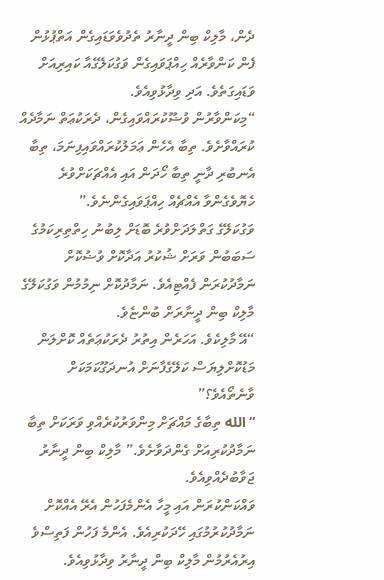ދެން، މާލިކް ބިން ދީނާރު ތެދުވެވަޑައިގެން އަތްޕުޅުން  ފެން ކަންވާރެއް ހިއްޕަވައިގެން ވަގުކަލޭގެއާ ކައިރިއަށް ވަޑައިގަތެވެ. އަދި ވިދާޅުވިއެވެ.
“މިކަންވާރުން ވުޟޫކުރައްވައިގެން، ދެރަކުޢަތް ނަމާދެއް ކުރައްވާށެވެ. ތިބާ އެހެން ޢަމަލުކުރައްވައިފިނަމަ، ތިބާ އެނބުރި ދާނީ ތިބާ ހޯދަން އައި އެއްޗަކަށްވުރެ ހެޔޮވެގެންވާ އެއްޗެއް ހިއްޕަވައިގެންނެވެ.”
ވަގުކަލޭގެ ގަތްލަދަށްވުރެ ބޮޑަށް ލިބުނު ހިތްތިރިކަމުގެ ސަބަބުން ވަރަށް ޝުކުރު އަދާކޮށް ވުޟުކޮށް ނަމާދުކުރަން ފެއްޓިއެވެ. ނަމާދުކޮށް ނިމުމުން ވަގުކަލޭގެ މާލިކް ބިން ދީނާރަށް ބުންޏެވެ.
“އޭ މާލިކެވެ. އަހަރެން އިތުރު ދެރަކުޢަތެއް ކޮށްލަން މަޑުކޮށްލިޔަސް ކަލޭގެފާނަށް އުނދަގޫކަމަކަށް ވާނެތޯއެވެ؟”
“الله ތިބާގެ މައްޗަށް މިންވަރުކުރެއްވި ވަރަކަށް ތިބާ ނަމާދުކުރިއަށް ގެންދަވާށެވެ.” މާލިކް ބިން ދީނާރު ޖަވާބުދެއްވިއެވެ.
ވައްކަންކުރަން އައި މީހާ އެންމެފަހުން އެރޭ އެއްކޮށް ނަމާދުކުރުމުގައި ހޭދަކުރިއެވެ. އެންމެ ފަހުން ފަތިސްވެ އިރުއެރުމުން މާލިކް ބިން ދީނާރު ވިދާޅުވިއެވެ.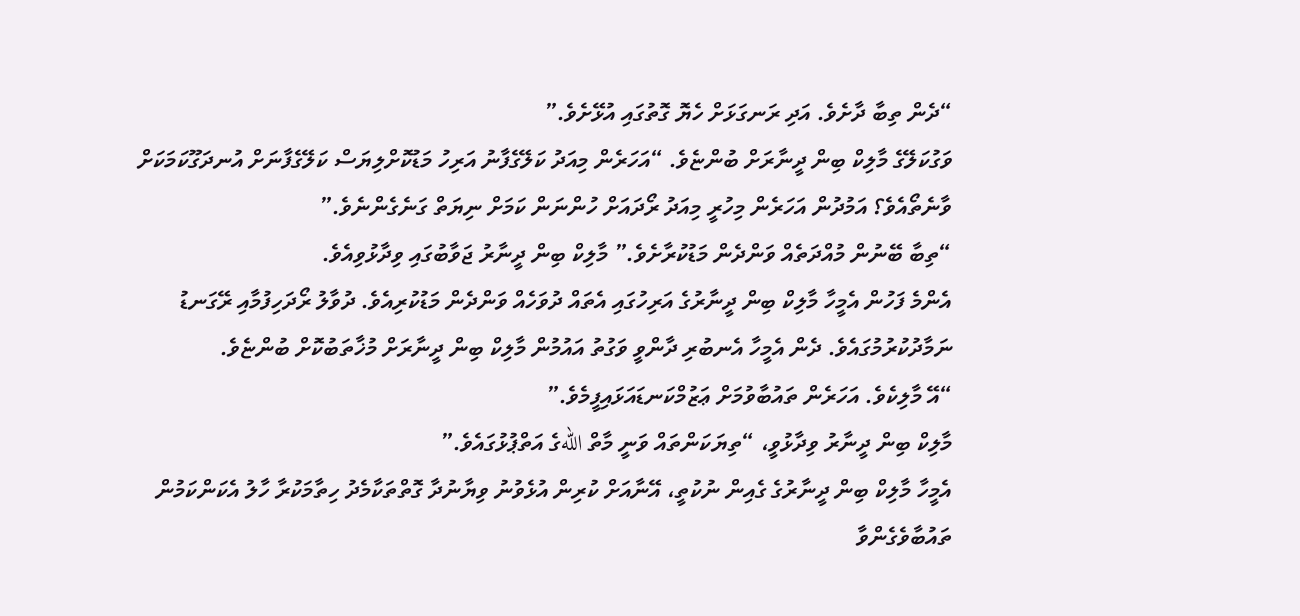“ދެން ތިބާ ދާށެވެ. އަދި ރަނގަޅަށް ހެޔޮ ގޮތުގައި އުޅޭށެވެ.”
ވަގުކަލޭގެ މާލިކް ބިން ދީނާރަށް ބުންޏެވެ. “އަހަރެން މިއަދު ކަލޭގެފާނު އަރިހު މަޑުކޮށްލިޔަސް ކަލޭގެފާނަށް އުނދަގޫކަމަކަށް ވާނެތޯއެވެ؟ އަމުދުން އަހަރެން މިހުރީ މިއަދު ރޯދައަށް ހުންނަން ކަމަށް ނިޔަތް ގަނެގެންނެވެ.”
“ތިބާ ބޭނުން މުއްދަތެއް ވަންދެން މަޑުކުރާށެވެ.” މާލިކް ބިން ދީނާރު ޖަވާބުގައި ވިދާޅުވިއެވެ.
އެންމެ ފަހުން އެމީހާ މާލިކް ބިން ދީނާރުގެ އަރިހުގައި އެތައް ދުވަހެއް ވަންދެން މަޑުކުރިއެވެ. ދުވާލު ރޯދަހިފުމާއި ރޭގަނޑު ނަމާދުކުރުމުގައެވެ. ދެން އެމީހާ އެނބުރި ދާންވީ ވަގުތު އައުމުން މާލިކް ބިން ދީނާރަށް މުޚާތަބުކޮށް ބުންޏެވެ.
“އޭ މާލިކެވެ. އަހަރެން ތައުބާވުމަށް ޢަޒުމްކަނޑައަޅައިފީމެވެ.”
މާލިކް ބިން ދީނާރު ވިދާޅުވީ، “ތިޔަކަންތައް ވަނީ މާތް اللهގެ އަތްޕުޅުގައެވެ.”
އެމީހާ މާލިކް ބިން ދީނާރުގެ ގެއިން ނުކުތީ، އޭނާއަށް ކުރިން އުޅެވުނު ވިޔާނުދާ ގޮތްތަކާމެދު ހިތާމަކުރާ ހާލު އެކަންކަމުން ތައުބާވެގެންވާ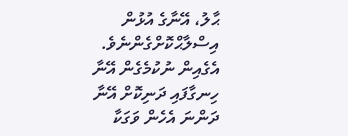ޙާލު، އޭނާގެ އުޅުން އިސްލާޙްކޮށްގެންނެވެ. އެގެއިން ނުކުމެގެން އޭނާ ހިނގާފައި ދަނިކޮށް އޭނާ ދަންނަ އެހެން ވަގަކާ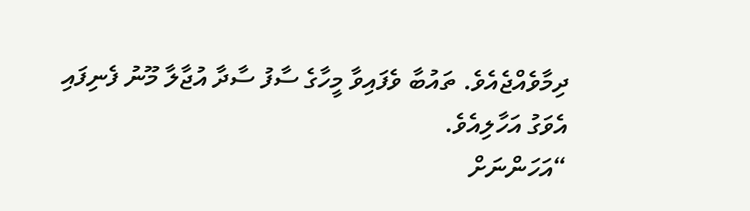ދިމާވެއްޖެއެވެ. ތައުބާ ވެފައިވާ މީހާގެ ސާފު ސާދާ އުޖާލާ މޫނު ފެނިފައި އެވަގު އަހާލިއެވެ.
“އަހަންނަށް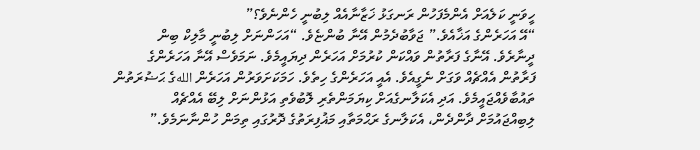ހީވަނީ ކަލެއަށް އެންމެފަހުން ރަނގަޅު ޚަޒާނާއެއް ލިބުނީ ހެންނެވެ؟”
“އޭ އަހަރެންގެ އަޚާއެވެ.” ޖަވާބުދެމުން އޭނާ ބުންޏެވެ. “އަހަންނަށް ލިބުނީ މާލިކް ބިން ދީނާރެވެ. އޭނާގެ ފަރާތުން ވައްކަން ކުރުމަށް އަހަރެން ދިޔައީމެވެ. ނަމަވެސް އޭނާ އަހަރެންގެ ފަރާތުން އެއްޗެއް ވަގަށް ނެގީއެވެ. އެއީ އަހަރެންގެ ހިތެވެ. ހަމަކަށަވަރުން އަހަރެން اللهގެ ޙަޟުރަތުން ތައުބާވެއްޖައީމެވެ. އަދި އެކަލާނގެއަށް ކިޔަމަންތެރި ލޮބުވެތި އަޅުންނަށް ލިބޭ އެއްޗެއް ލިބިއްޖައުމަށް ދާންދެން، އެކަލާނގެ ރަޙްމަތާއި މަޣުފިރަތުގެ ދޮރުގައި ތިމަން ހުންނާނަމެވެ.”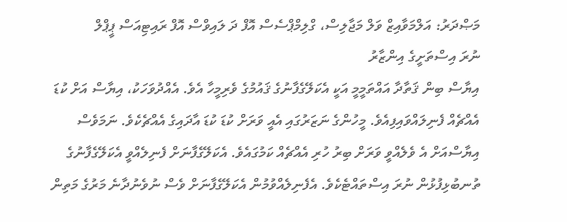މަޞްދަރު: އަލްމަވާއިޒް ވަލް މަޖާލިސް، ގްލިމްޕްސެސް އޮފް ދަ ލައިވްސް އޮފް ރައިޓިއަސް ޕީޕްލް
ނުރަ އިސްތަށީގެ އިންޒާރު
އިޔާސް ބިން ޤަތާދާ އައްތަމީމީ އަކީ އެކަލޭގެފާނުގެ ޤައުމުގެ ވެރިމީހާ އެވެ. އެއްދުވަހަކު، އިޔާސް އަށް ކުޑަ އެއްޗެއް ފެނިލައްވައިފިއެވެ. މީހުންގެ ނަޒަރުގައި އެއީ ވަރަށް ކުޑަ ކުޑަ އާދައިގެ އެއްޗެކެވެ. ނަމަވެސް އިޔާސްއަށް އެ ވެލެއްވީ ވަރަށް ބިރު ހުރި އެއްޗެއް ކަމުގައެވެ. އެކަލޭގެފާނަށް ފެނިލެއްވީ އެކަލޭގެފާނުގެ ތުނބުޅިފުޅުން ނުރަ އިސްތައްޓެކެވެ. އެފެނިލެއްވުމުން އެކަލޭގެފާނަށް ވެސް ނުވެނުދާނެ މަރުގެ މަތިން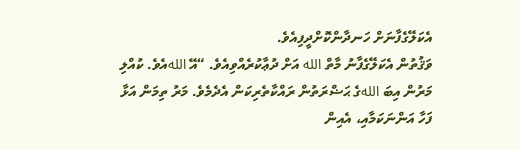އެކަލޭގެފާނަށް ހަނދާންކޮށްދީފިއެވެ.
ވަޤުތުން އެކަލޭގެފާނު މާތް الله އަށް ދުޢާކުރެއްވިއެވެ. “އޭ اللهއެވެ. ކުއްލި މަރުން އިބަ اللهގެ ޙަޟްރަތުން ރައްކާތެރިކަން އެދެމެވެ. މަރު ތިމަން އަޅާ ފަހާ އަންނަކަމާއި، އެއިން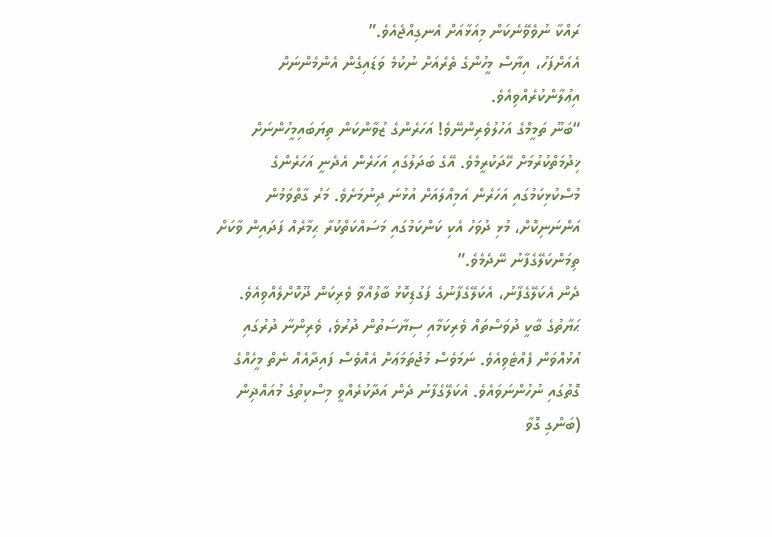ރައްކާ ނުވެވޭނެކަން މިއަޅާއަށް އެނގިއްޖެއެވެ.”
އެއަށްފަހު، އިޔާސް މީހުންގެ ތެރެއަށް ނުކުމެ ވަޑައިގެން އެންމެންނަށް އިޢުލާންކުރެއްވިއެވެ.
“ބަނޫ ތަމީމްގެ އަހުލުވެރިންނޭވެ! އަހަރެންގެ ޒުވާންކަން ތިޔަބައިމީހުންނަށް ޚިދުމަތްކުރުމަށް ހޭދަކުރީމެވެ. އޭގެ ބަދަލުގައި އަހަރެން އެދެނީ އަހަރެންގެ މުސްކުޅިކަމުގައި އަހަރެން އަމިއްލައަށް އުޅުނަ ދިނުމަށެވެ. މަރު ގާތްވަމުން އަންނަނިކޮށް، މުޅި ދުވަހު އެކި ކަންކަމުގައި މަސައްކަތްކުރާ ޙިމާރެއް ފަދައިން ވާކަށް ތިމަންކަލޭގެފާނު ނޭދެމެވެ.”
ދެން އެކަލޭގެފާނު، އެކަލޭގެފާނުގެ ފަގުޑިކޮޅު ބާލުއްވާ ވެރިކަން ދޫކޮށްލެއްވިއެވެ. ޙަޔާތުގެ ބާކީ ދުވަސްތައް ވެރިކަމާއި ސިޔާސަތުން ދުރުވެ، ވެރިންނާ ދުރުގައި އުޅުއްވަން ފެއްޓެވިއެވެ. ނަމަވެސް މުޖުތަމަޢަށް އެއްވެސް ފައިދާއެއް ނެތް މީހެއްގެ ގޮތުގައި ނުހުންނަވައެވެ. އެކަލޭގެފާނު ދެން އަދާކުރެއްވީ މިސްކިތުގެ މުއައްޛިން (ބަންގި ގޮވާ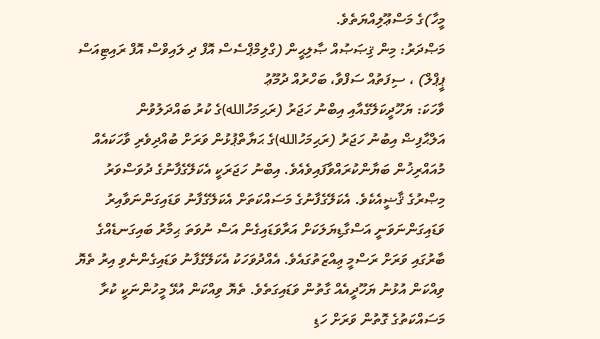މީހާ)ގެ މަސްޢޫލިއްޔަތެވެ.
މަޞްދަރު: މިން ޤިޞަޞުއް ޞާލިޙީން (ގްލިމްޕްސެސް އޮފް ދި ލައިވްސް އޮފް ރައިޓިއަސް ޕީޕްލް) ، ސިފަތުއް ސަފްވާ، ބަހްރުއް ދުމޫޢު
ވާހަކަ: ޔަހޫދީކަލޭގެއާއި އިބްނު ހަޖަރު (ރަޙިމަހުالله)ގެ ކުރު ބައްދަލުވުން
އަލްޙާފިޟް އިބުނު ހަޖަރު (ރަޙިމަހުالله)ގެ ޙަޔާތްޕުޅުން ވަރަށް ބުއްދިވެރި ވާހަކައެއް މުއައްރިޚުން ބަޔާންކުރައްވާފައިވެއެވެ. އިބްނު ހަޖަރަކީ އެކަލޭގެފާނުގެ ދުވަސްވަރު މިޞްރުގެ ޤާޟީއެކެވެ. އެކަލޭގެފާނުގެ މަސައްކަތަށް އެކަލޭގެފާނު ވަޑައިގަންނަވާއިރު ވަޑައިގަންނަވަނީ އަސްގާޑިޔަލަކަށް އަރާވަޑައިގެން އަސް ނުވަތަ ޙިމާރު ބައިގަނޑެއްގެ ބާރުގައި ވަރަށް ރަސްމީ ޢިއްޒަތުގައެވެ. އެއްދުވަހަކު އެކަލޭގެފާނު ވަޑައިގެންނެވި އިރު ތެޔޮ ވިއްކަން އުޅުނު ޔަހޫދީއެއް ގާތުން ވަޑައިގަތެވެ. ތެޔޮ ވިއްކަން އުޅޭ މީހުންނަކީ ކުރާ މަސައްކަތުގެ ގޮތުން ވަރަށް ހަޑި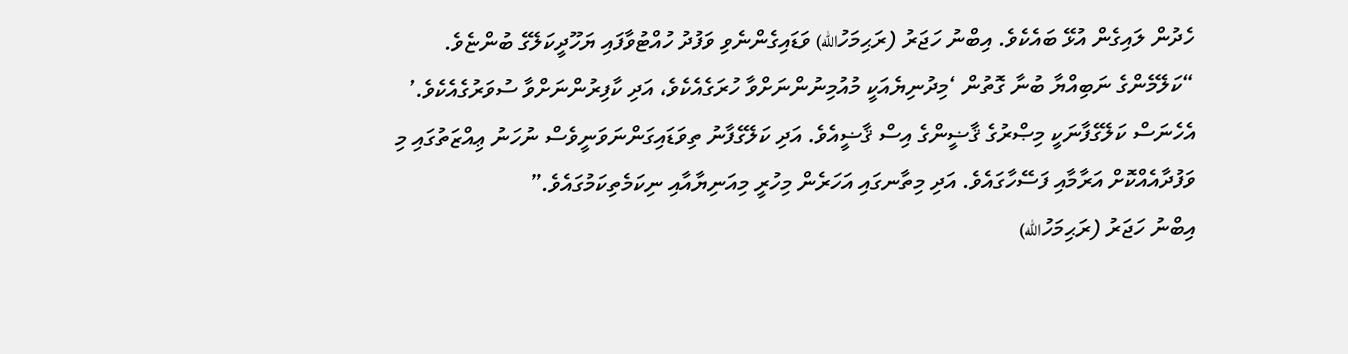ހެދުން ލައިގެން އުޅޭ ބައެކެވެ. އިބްނު ހަޖަރު (ރަޙިމަހުالله) ވަޑައިގެންނެވި ވަފުދު ހުއްޓުވާފައި ޔަހޫދީކަލޭގެ ބުންޏެވެ.
“ކަލޭމެންގެ ނަބިއްޔާ ބުނާ ގޮތުން ‘މިދުނިޔެއަކީ މުއުމިނުންނަށްވާ ހުރަގެއެކެވެ، އަދި ކާފިރުންނަށްވާ ސުވަރުގެއެކެވެ.’ އެހެނަސް ކަލޭގެފާނަކީ މިޞްރުގެ ޤާޟީންގެ އިސް ޤާޟީއެވެ. އަދި ކަލޭގެފާނު ތިވަޑައިގަންނަވަނީވެސް ނުހަނު ޢިއްޒަތުގައި މި ވަފުދާއެއްކޮށް އަރާމާއި ފަސޭހާގައެވެ. އަދި މިތާނގައި އަހަރެން މިހުރީ މިއަނިޔާއާއި ނިކަމެތިކަމުގައެވެ.”
އިބްނު ހަޖަރު (ރަޙިމަހުالله)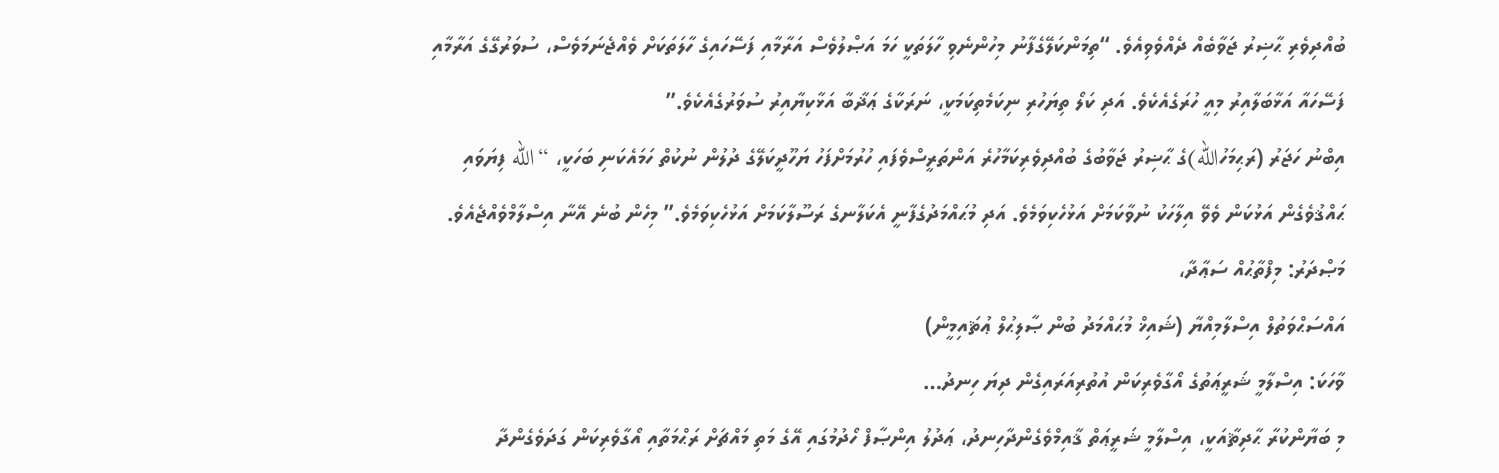ބުއްދިވެރި ޙާޟިރު ޖަވާބެއް ދެއްވެވިއެވެ. “ތިމަންކަލޭގެފާނު މިހުންނެވި ހާލަތަކީ ހަމަ އަޞްލުވެސް އަރާމާއި ފަސޭހައިގެ ހާލަތަކަށް ވެއްޖެނަމަވެސް، ސުވަރުގޭގެ އަރާމާއި ފަސޭހައާ އަޅާބަލާއިރު މިއީ ހުރަގެއެކެވެ. އަދި ކަލޯ ތިޔަހުރި ނިކަމެތިކަމަކީ، ނަރަކާގެ ޢަޛާބާ އަޅާކިޔާއިރު ސުވަރުގެއެކެވެ.”
އިބްނު ހަޖަރު (ރަޙިމަހުالله)ގެ ޙާޟިރު ޖަވާބުގެ ބުއްދިވެރިކަމާހުރެ އަންތަރީސްވެފައި ހުރުމަށްފަހު ޔަހޫދީކަލޭގެ ދުލުން ނުކުތް ހަމައެކަނި ބަހަކީ، “الله ފިޔަވައި ޙައްޤުވެގެން އަޅުކަން ވެވޭ އިލާހަކު ނުވާކަމަށް އަޅުހެކިވަމެވެ. އަދި މުޙައްމަދުގެފާނީ އެކަލާނގެ ރަސޫލާކަމަށް އަޅުހެކިވަމެވެ.” މިހެން ބުނެ އޭނާ އިސްލާމްވެއްޖެއެވެ.
މަޞްދަރު: މިފްތާޙުއް ސަޢާދާ،
އައްސަޙްވަތުލް އިސްލާމިއްޔާ (ޝައިޚް މުޙައްމަދު ބުން ޞާލިޙުލް ޢުޘައިމީން)
ވާހަކަ: އިސްލާމީ ޝަރީޢަތުގެ އޯގާވެރިކަން އުތުރިއަރައިގެން ދިޔަ ހިނދު…
މި ބަޔާންކުރާ ޙާދިޘާއަކީ، އިސްލާމީ ޝަރީޢަތް ޤާއިމްވެގެންދާހިނދު، ޢަދުލު އިންޞާފް ހޯދުމުގައި އޭގެ މަތި މައްޗަށް ރަޙްމަތާއި އޯގާވެރިކަން ގަދަވެގެންދާ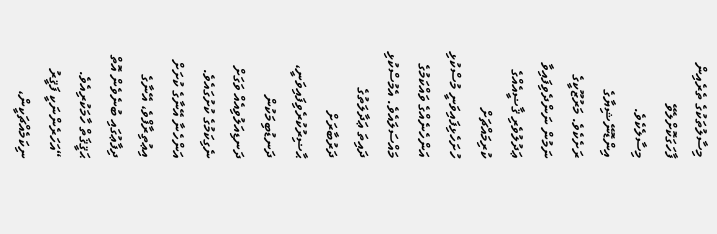މިސާލުތަކުގެ ތެރެއިން ފާހަގަކޮށްލެވޭ މިސާލެކެވެ.
އިންޑޮނޭޝިޔާގެ ރަށެކެވެ. މަރުޒޫކީގެ ނަމުން ނަންދެވިފައިވާ ޢަދުލުވެރި ޤާޟީއެއްގެ ކުރިމައްޗަށް ހުށަހެޅިފައިވަނީ މުސްކުޅި އަންހެނެއްގެ ވައްކަމުގެ މައްސަލައެވެ. އެމުސްކުޅި ދައިތަ ޢަދާލަތުގެ ދަރުބާރަށް ޙާޟިރުކުރެވިފައިވަނީ، ދަނޑުބިމަކުން ދަނޑިއަލުވިއެއް ވަގަށް ނެގިކަމުގެ ކުށުގައެވެ.
އަންހެނާ އޭނާގެ ކުށަށް އިޢުތިރާފްވެ، އޭނާގެ ދިފާޢުގައި ބުނެވެން އޮތް ޙަޤީޤަތް ހާމަކުރިއެވެ. “އަހަރެންނަކީ ފަޤީރު ނިކަމެއްޗަކީން،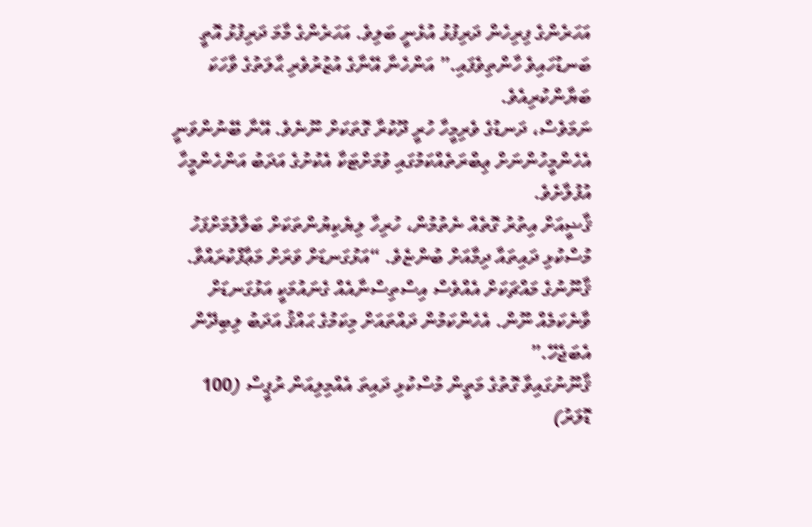އަހަރެންގެ ފިރިހެން ދަރިފުޅު އުޅެނީ ބަލިވެ. އަހަރެންގެ މާމަ ދަރިފުޅު އޮތީ ބަނޑުހައިވެ ހާންތިވެފައި.” އަންހެނާ އޭނާގެ އުޒުރުވެރި ޙާލަތުގެ ވާހަކަ ބަޔާންކުރިއެވެ.
ނަމަވެސް، ދަނޑުގެ ވެރިމީހާ ހުރީ ދޫކުރާ ގޮތަކަށް ނޫނެވެ. އޭނާ ބޭނުންވަނީ އެހެންމީހުންނަށް ޢިބްރަތެއްކަމުގައި ވުމަށްޓަކާ އެކުށުގެ އަދަބު އަންހެންމީހާ އުފުލާށެވެ.
ޤާޟީއަށް އިތުރު ގޮތެއް ނެތުމުން، ހުރިހާ ލިޔެކިޔުންތަކަށް ބަލާލުމަށްފަހު މުސްކުޅި ދައިތައާ ދިމާއަށް ބުންޏެވެ. “އަޅުގަނޑަށް ވަރަށް މަޢާފްކުރައްވާ. ޤާނޫނުގެ މައްޗަކަށް އެއްވެސް އިސްތިސްނާއެއް ގެނައުމަކީ އަޅުގަނޑަށް ވާނެކަމެއް ނޫން. އެހެންކަމުން ދައްތައަށް މިކަމުގެ ޙައްޤު އަދަބު ލިބިދޭން އެބަޖެހޭ.”
ޤާނޫނުގައިވާ ގޮތުގެ މަތީން މުސްކުޅި ދައިތަ އެއްމިލިއަން ރުޕީސް (100 ޑޮލަރު)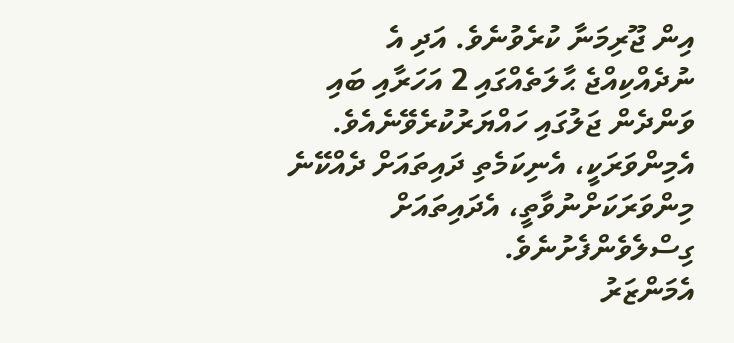އިން ޖޫރިމަނާ ކުރެވުނެވެ. އަދި އެ ނުދެއްކިއްޖެ ޙާލަތެއްގައި 2 އަހަރާއި ބައި ވަންދެން ޖަލުގައި ހައްޔަރުކުރެވޭނެއެވެ.
އެމިންވަރަކީ، އެނިކަމެތި ދައިތައަށް ދެއްކޭނެ މިންވަރަކަށްނުވާތީ، އެދައިތައަށް ގިސްލެވެންފެށުނެވެ.
އެމަންޒަރު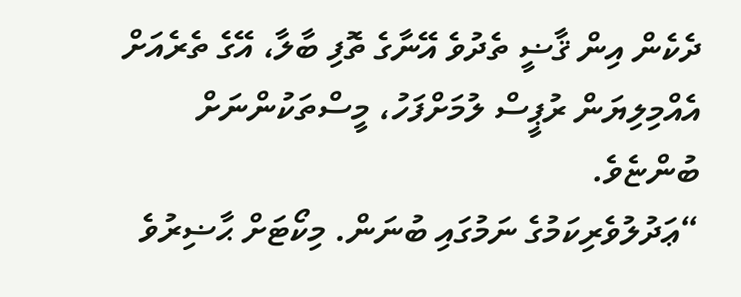ދެކެން އިން ޤާޟީ ތެދުވެ އޭނާގެ ތޮފި ބާލާ، އޭގެ ތެރެއަށް އެއްމިލިޔަން ރުޕީސް ލުމަށްފަހު، މީސްތަކުންނަށް ބުންޏެވެ.
“ޢަދުލުވެރިކަމުގެ ނަމުގައި ބުނަން. މިކޯޓަށް ޙާޟިރުވެ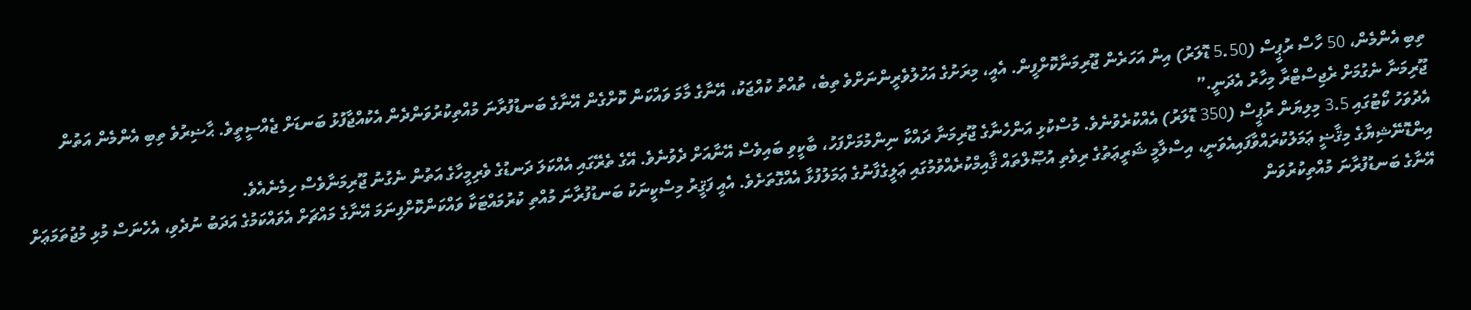ތިބި އެންމެން، 50 ހާސް ރުޕީސް (5.50 ޑޮލަރު) އިން އަހަރެން ޖޫރިމަނާކޮށްފީން. އެއީ، މިރަށުގެ އަހުލުވެރީންނަށްވެ ތިބެ، ތުއްތު ކުއްޖަކު، އޭނާގެ މާމަ ވައްކަން ކޮށްގެން އޭނާގެ ބަނޑުފުރާނަ މުއްތިކުރުވަންދެން އެކުއްޖާފުޅު ބަނޑަށް ޖެއްސީތީވެ. ޙާޟިރުވެ ތިބި އެންމެން އަތުން ޖޫރިމަނާ ނެގުމަށް ރެޖިސްޓްރާ މިހާރު އެދަނީ.”
އެދުވަހު ކޯޓުގައި 3.5 މިލިޔަން ރުޕީސް (350 ޑޮލަރު) އެއްކުރެވުނެވެ. މުސްކުޅި އަންހެނާގެ ޖޫރިމަނާ ދައްކާ ނިންމުމަށްފަހު، ބާކީވި ބައިވެސް އޭނާއަށް ދެވުނެވެ. އޭގެ ތެރޭގައި އެއްކަލަ ދަނޑުގެ ވެރިމީހާގެ އަތުން ނެގުނު ޖޫރިމަނާވެސް ހިމެނެއެވެ.
އިންޑޮނޭޝިޔާގެ މިޤާޟީ ޢަމަލުކުރައްވާފައިއެވަނީ، އިސްލާމީ ޝަރީޢަތުގެ ރިވެތި އުޞޫލްތައް ޤާއިމްކުރެއްވުމުގައި ޢަލީގެފާނުގެ ޢަމަލުފުޅާ އެއްގޮތަށެވެ. އެއީ ފަޤީރު މިސްކީނަކު ބަނޑުފުރާނަ މުއްތި ކުރުމައްޓަކާ ވައްކަންކޮށްފިނަމަ އޭނާގެ މައްޗަށް އެވައްކަމުގެ އަދަބު ނުދެވި، އެހެނަސް މުޅި މުޖުތަމަޢަށް އޭނާގެ ބަނޑުފުރާނަ މުއްތިކުރުވަން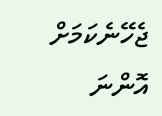ޖެހޭނެކަމަށް އޮންނަ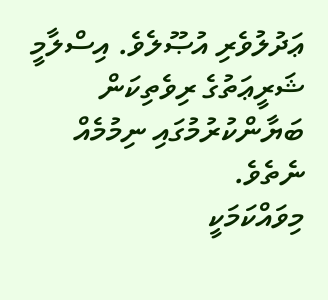ޢަދުލުވެރި އުޞޫލެވެ. އިސްލާމީ ޝަރީޢަތުގެ ރިވެތިކަން ބަޔާންކުރުމުގައި ނިމުމެއް ނެތެވެ.
މިވައްކަމަކީ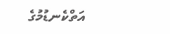އަތްކެނޑުމުގެ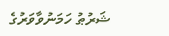ޝަރުޠު ހަމަނުވާވަރުގެ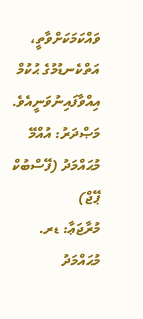ވައްކަމަކަށްވާތީ، އަތްކެނޑުމުގެ ޙުކުމް އިއްވާފައިނުވަނީއެވެ.
މަޞްދަރު: އުއްމޭ މުޙައްމަދު (ފޭސްބުކް ޕޭޖް)
މުރާޖަޢާ: ޑރ. މުޙައްމަދު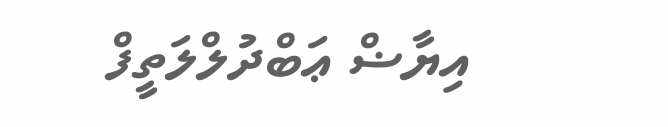އިޔާޟް ޢަބްދުލްލަތީފް